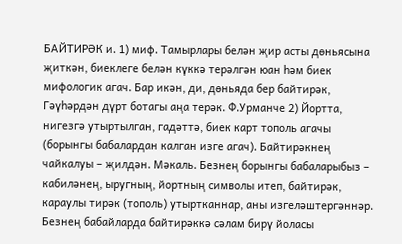БАЙТИРӘК и. 1) миф. Тамырлары белән җир асты дөньясына җиткән, биеклеге белән күккә терәлгән юан һәм биек мифологик агач. Бар икән, ди, дөньяда бер байтирәк, Гәүһәрдән дүрт ботагы аңа терәк. Ф.Урманче 2) Йортта, нигезгә утыртылган, гадәттә, биек карт тополь агачы (борынгы бабалардан калган изге агач). Байтирәкнең чайкалуы – җилдән. Мәкаль. Безнең борынгы бабаларыбыз – кабиләнең, ыругның, йортның символы итеп, байтирәк, караулы тирәк (тополь) утыртканнар, аны изгеләштергәннәр. Безнең бабайларда байтирәккә сәлам бирү йоласы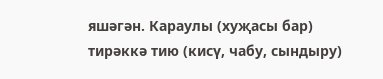яшәгән. Караулы (хуҗасы бар) тирәккә тию (кисү, чабу, сындыру)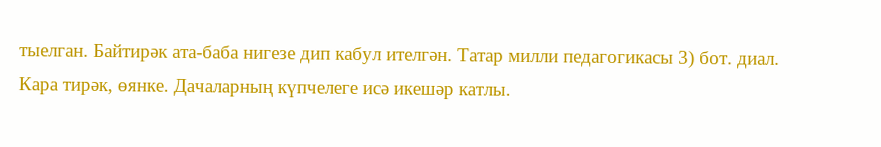тыелган. Байтирәк ата-баба нигезе дип кабул ителгән. Татар милли педагогикасы 3) бот. диал. Кара тирәк, өянке. Дачаларның күпчелеге исә икешәр катлы.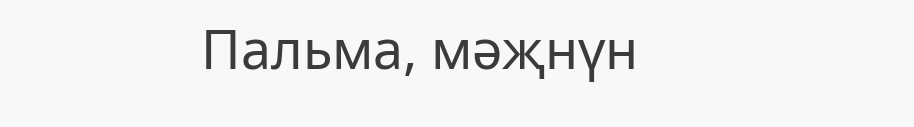Пальма, мәҗнүн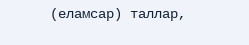(еламсар) таллар,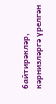байтирәкләр, кәрнизләргә үрелгән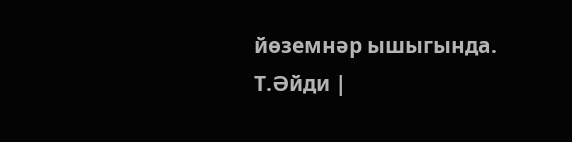йөземнәр ышыгында. Т.Әйди |